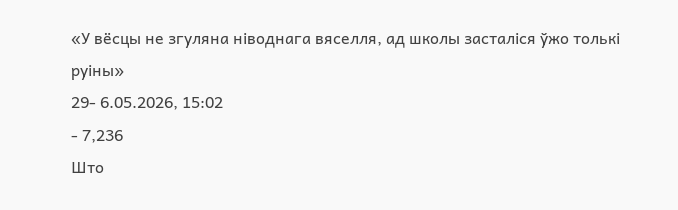«У вёсцы не згуляна ніводнага вяселля, ад школы засталіся ўжо толькі руіны»
29- 6.05.2026, 15:02
- 7,236
Што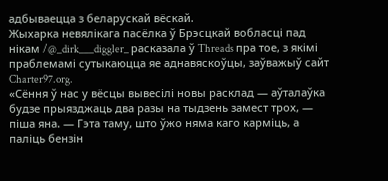адбываецца з беларускай вёскай.
Жыхарка невялікага пасёлка ў Брэсцкай вобласці пад нікам /@_dirk___diggler_ расказала ў Threads пра тое, з якімі праблемамі сутыкаюцца яе аднавяскоўцы, заўважыў сайт Charter97.org.
«Сёння ў нас у вёсцы вывесілі новы расклад — аўталаўка будзе прыязджаць два разы на тыдзень замест трох, — піша яна. — Гэта таму, што ўжо няма каго карміць, а паліць бензін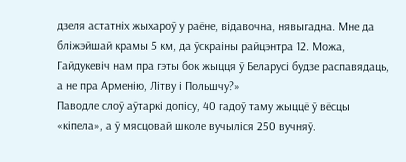дзеля астатніх жыхароў у раёне, відавочна, нявыгадна. Мне да бліжэйшай крамы 5 км, да ўскраіны райцэнтра 12. Можа, Гайдукевіч нам пра гэты бок жыцця ў Беларусі будзе распавядаць, а не пра Арменію, Літву і Польшчу?»
Паводле слоў аўтаркі допісу, 40 гадоў таму жыццё ў вёсцы «кіпела», а ў мясцовай школе вучыліся 250 вучняў.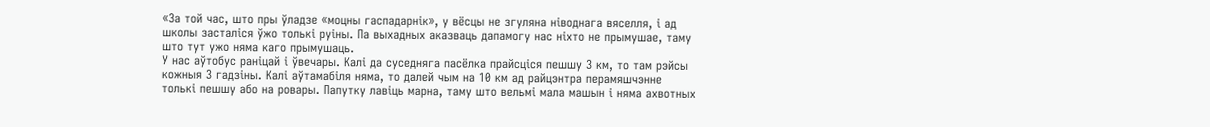«За той час, што пры ўладзе «моцны гаспадарнік», у вёсцы не згуляна ніводнага вяселля, і ад школы засталіся ўжо толькі руіны. Па выхадных аказваць дапамогу нас ніхто не прымушае, таму што тут ужо няма каго прымушаць.
У нас аўтобус раніцай і ўвечары. Калі да суседняга пасёлка прайсціся пешшу 3 км, то там рэйсы кожныя 3 гадзіны. Калі аўтамабіля няма, то далей чым на 10 км ад райцэнтра перамяшчэнне толькі пешшу або на ровары. Папутку лавіць марна, таму што вельмі мала машын і няма ахвотных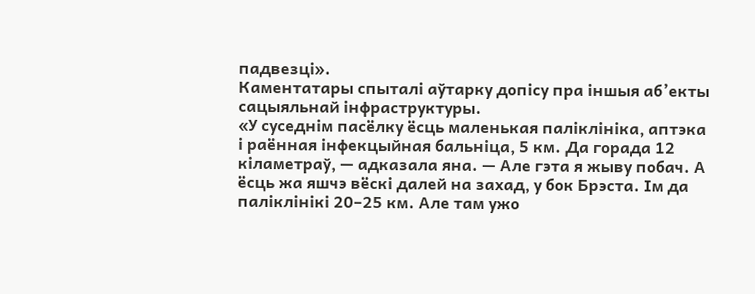падвезці».
Каментатары спыталі аўтарку допісу пра іншыя аб’екты сацыяльнай інфраструктуры.
«У суседнім пасёлку ёсць маленькая паліклініка, аптэка і раённая інфекцыйная бальніца, 5 км. Да горада 12 кіламетраў, — адказала яна. — Але гэта я жыву побач. А ёсць жа яшчэ вёскі далей на захад, у бок Брэста. Ім да паліклінікі 20–25 км. Але там ужо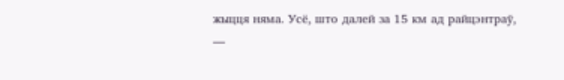жыцця няма. Усё, што далей за 15 км ад райцэнтраў, —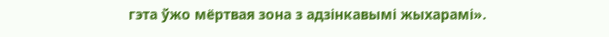гэта ўжо мёртвая зона з адзінкавымі жыхарамі».